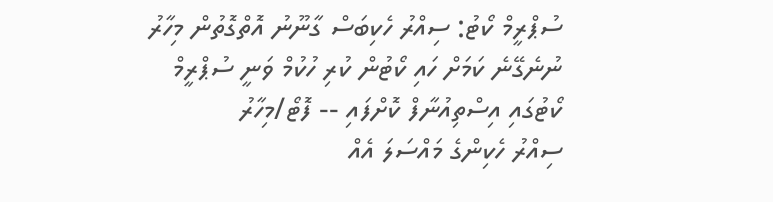ސުޕްރީމް ކޯޓު: ސިއްރު ހެކިބަސް ގާނޫނު އޮތްގޮތުން މިހާރު ނުނެގޭނެ ކަމަށް ހައި ކޯޓުން ކުރި ހުކުމް ވަނީ ސުޕްރީމް ކޯޓުގައި އިސްތިއުނާފް ކޮށްފައި -- ފޮޓޯ/މިހާރު
ސިއްރު ހެކިންގެ މައްސަލަ އެއް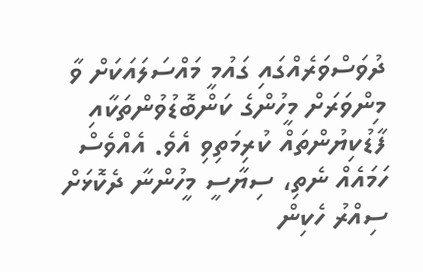ދުވަސްވަރެއްގައި ގައުމީ މައްސަލައަކަށް ވާ މިންވަރަށް މީހުންގެ ކަންބޮޑުވުންތަކާއި ފާޑުކިޔުންތައް ކުރިމަތިވި އެވެ. އެއްވެސް ހަމައެއް ނެތި، ސިޔާސީ މީހުންނާ ދެކޮޅަށް ސިއްރު ހެކިން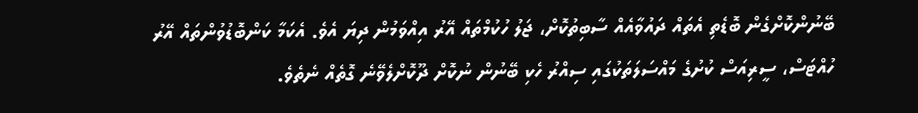ބޭނުންކޮށްގެން ބޮޑެތި އެތައް ދައުވާއެއް ސާބިތުކޮށް، ޖަލު ހުކުމްތައް އޭރު އިއްވަމުން ދިޔަ އެވެ. އެކަމާ ކަންބޮޑުވުންތައް އޭރު ހުއްޓަސް، ސީރިއަސް ކުށުގެ މައްސަލަތަކުގައި ސިއްރު ހެކި ބޭނުން ނުކޮށް ދޫކޮށްލެވޭނެ ގޮތެއް ނެތެވެ.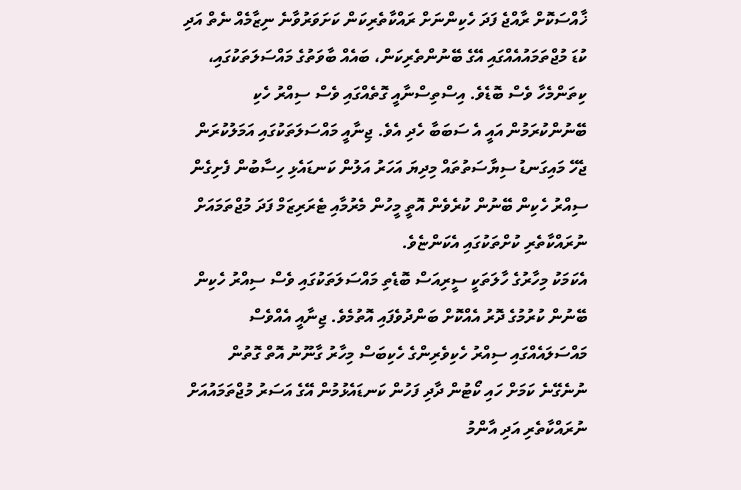ޚާއްސަކޮށް ރާއްޖެ ފަދަ ހެކިންނަށް ރައްކާތެރިކަން ކަށަވަރުވާނެ ނިޒާމެއް ނެތް އަދި ކުޑަ މުޖްތަމައުއެއްގައި އޭގެ ބޭނުންތެރިކަން، ބައެއް ބާވަތުގެ މައްސަލަތަކުގައި، ކިތަންމެހާ ވެސް ބޮޑެވެ. އިސްތިސްނާއީ ގޮތެއްގައި ވެސް ސިއްރު ހެކި ބޭނުންކުރަމުން އައީ އެ ސަބަބާ ހެދި އެވެ. ޖިނާއީ މައްސަލަތަކުގައި އަމަލުކުރަން ޖެހޭ މައިގަނޑު ސިޔާސަތުތައް މިދިޔަ އަހަރު އަލުން ކަނޑައެޅި ހިސާބުން ފެށިގެން ސިއްރު ހެކިން ބޭނުން ކުރެވެން އޮތީ މީހުން މެރުމާއި ޓެރަރިޒަމް ފަދަ މުޖްތަމައަށް ނުރައްކާތެރި ކުށްތަކުގައި އެކަންޏެވެ.
އެކަމަކު މިހާރުގެ ހާލަތަކީ ސީރިއަސް ބޮޑެތި މައްސަލަތަކުގައި ވެސް ސިއްރު ހެކިން ބޭނުން ކުރުމުގެ ދޮރު އެއްކޮށް ބަންދުވެފައި އޮތުމެވެ. ޖިނާއީ އެއްވެސް މައްސަލައެއްގައި ސިއްރު ހެކިވެރިންގެ ހެކިބަސް މިހާރު ގާނޫނު އޮތް ގޮތުން ނުނެގޭނެ ކަމަށް ހައި ކޯޓުން ދާދި ފަހުން ކަނޑައެޅުމުން އޭގެ އަސަރު މުޖްތަމައުއަށް ނުރައްކާތެރި އަދި އާންމު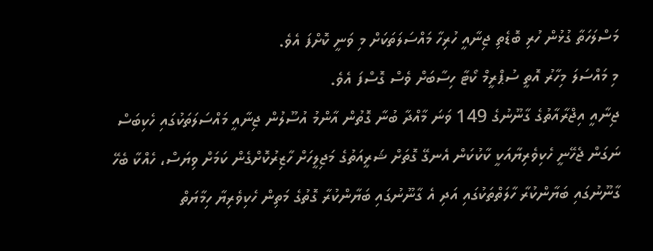މަސްލަހަތާ ގުޅުން ހުރި ބޮޑެތި ޖިނާއީ ހުރިހާ މައްސަލަތަކަށް މި ވަނީ ކޮށްފަ އެވެ.
މި މައްސަލަ މިހާރު އޮތީ ސުޕްރީމް ކޯޓާ ހިސާބަށް ވެސް ގޮސްފަ އެވެ.
ޖިނާއީ އިޖްރާއާތުގެ ގާނޫނުގެ 149 ވަނަ މާއްދާ ބުނާ ގޮތުން އާންމު އުސޫލުން ޖިނާއީ މައްސަލަތަކުގައި ހެކިބަސް ނަގަން ޖެހޭނީ ހެކިވެރިޔާއަކީ ކާކުކަން އެނގޭ ގޮތަށް ޝަރީއަތުގެ މަޖިލީހަށް ހާޒިރުކޮށްގެން ކަމަށް ވިޔަސް، ހެއްކާ ބެހޭ ގާނޫނުގައި ބަޔާންކުރާ ހާލަތްތަކުގައި އަދި އެ ގާނޫނުގައި ބަޔާންކުރާ ގޮތުގެ މަތިން ހެކިވެރިޔާ ހިމާޔަތް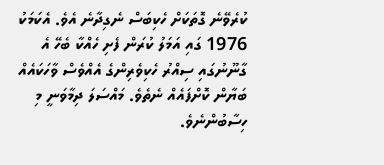ކުރެވޭނެ ގޮތަކަށް ހެކިބަސް ނެގިދާނެ އެވެ. އެކަމަކު 1976 ގައި އަމަލު ކުރަން ފެށި ހެއްކާ ބެހޭ އެ ގާނޫނުގައި ސިއްރު ހެކިވެރިންގެ އެއްވެސް ވާހަކައެއް ބަޔާން ކޮށްފައެއް ނެތެވެ. މައްސަލަ ދިމާވަނީ މި ހިސާބުންނެވެ.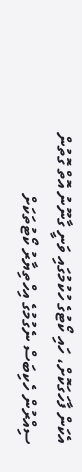އެކަން ފާހަގަކޮށް، ހައި ކޯޓުގެ ހުކުމުގައި ވަނީ ގާނޫނު އޮތް ގޮތުން ސިއްރުން ހެކިބަސް ނެގުމުގެ އިހްތިޔާރު ކޯޓުތަކަށް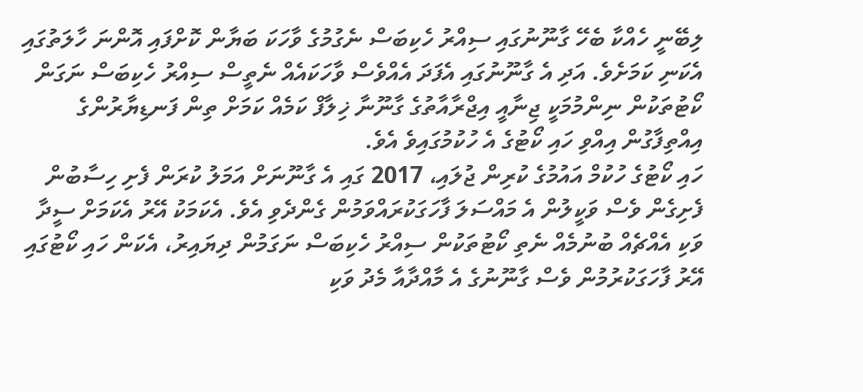ލިބޭނީ ހެއްކާ ބެހޭ ގާނޫނުގައި ސިއްރު ހެކިބަސް ނެގުމުގެ ވާހަކަ ބަޔާން ކޮށްފައި އޮންނަ ހާލަތުގައި އެކަނި ކަމަށެވެ. އަދި އެ ގާނޫނުގައި އެފަދަ އެއްވެސް ވާހަކައެއް ނެތީސް ސިއްރު ހެކިބަސް ނަގަން ކޯޓުތަކުން ނިންމުމަކީ ޖިނާއީ އިޖްރާއާތުގެ ގާނޫނާ ޚިލާފް ކަމެއް ކަމަށް ތިން ފަނޑިޔާރުންގެ އިއްތިފާގުން އިއްވި ހައި ކޯޓުގެ އެ ހުކުމުގައިވެ އެވެ.
ހައި ކޯޓުގެ ހުކުމް އައުމުގެ ކުރިން ޖުލައި، 2017 ގައި އެ ގާނޫނަށް އަމަލު ކުރަން ފެށި ހިސާބުން ފެށިގެން ވެސް ވަކީލުން އެ މައްސަލަ ފާހަގަކުރައްވަމުން ގެންދެވި އެވެ. އެކަމަކު އޭރު އެކަމަށް ސީދާ ވަކި އެއްޗެއް ބުނުމެއް ނެތި ކޯޓުތަކުން ސިއްރު ހެކިބަސް ނަގަމުން ދިޔައިރު، އެކަން ހައި ކޯޓުގައި އޭރު ފާހަގަކުރުމުން ވެސް ގާނޫނުގެ އެ މާއްދާއާ މެދު ވަކި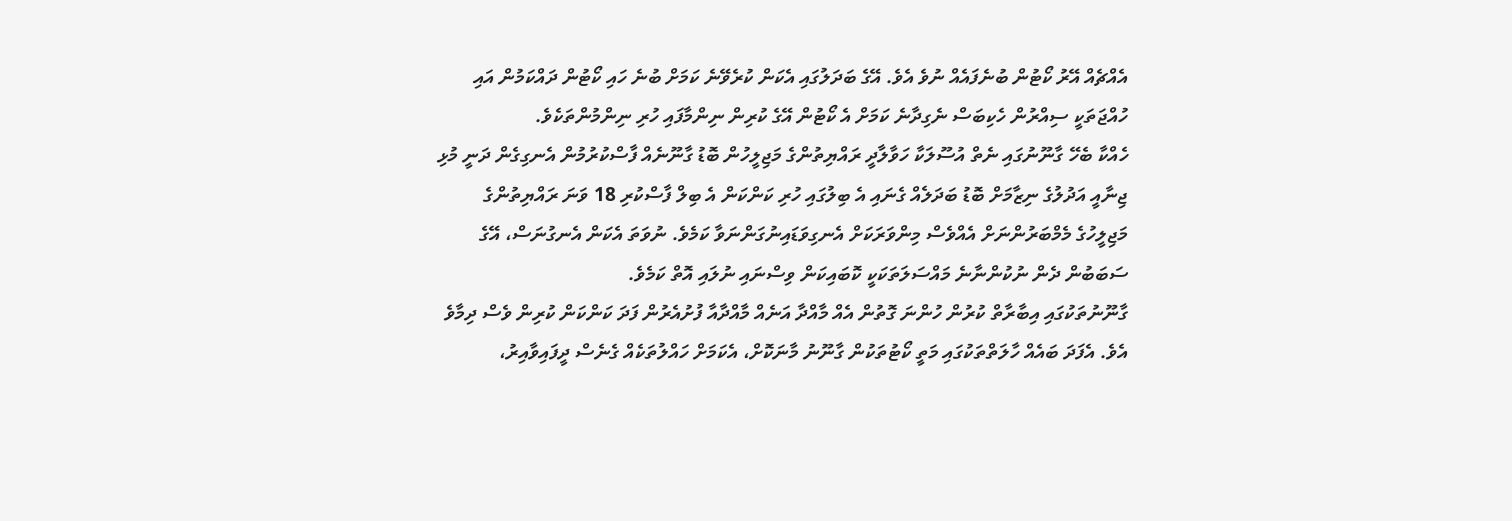އެއްޗެއް އޭރު ކޯޓުން ބުނެފައެއް ނުވެ އެވެ. އޭގެ ބަދަލުގައި އެކަން ކުރެވޭނެ ކަމަށް ބުނެ ހައި ކޯޓުން ދައްކަމުން އައި ހުއްޖަތަކީ ސިއްރުން ހެކިބަސް ނެގިދާނެ ކަމަށް އެ ކޯޓުން އޭގެ ކުރިން ނިންމާފައި ހުރި ނިންމުންތަކެވެ.
ހެއްކާ ބެހޭ ގާނޫނުގައި ނެތް އުސޫލަކާ ހަވާލާދީ ރައްޔިތުންގެ މަޖިލީހުން ބޮޑު ގާނޫނެއް ފާސްކުރުމުން އެނގިގެން ދަނީ މުޅި ޖިނާއީ އަދުލުގެ ނިޒާމަށް ބޮޑު ބަދަލެއް ގެނައި އެ ބިލުގައި ހުރި ކަންކަން އެ ބިލް ފާސްކުރި 18 ވަނަ ރައްޔިތުންގެ މަޖިލީހުގެ މެމްބަރުންނަށް އެއްވެސް މިންވަރަކަށް އެނގިވަޑައިނުގަންނަވާ ކަމެވެ. ނުވަތަ އެކަން އެނގުނަސް، އޭގެ ސަބަބުން ދެން ނުކުންނާނެ މައްސަލަތަކަކީ ކޮބައިކަން ވިސްނައި ނުލައި އޮތް ކަމެވެ.
ގާނޫނުތަކުގައި އިބާރާތް ކުރުން ހުންނަ ގޮތުން އެއް މާއްދާ އަނެއް މާއްދާއާ ފުށުއެރުން ފަދަ ކަންކަން ކުރިން ވެސް ދިމާވެ އެވެ. އެފަދަ ބައެއް ހާލަތްތަކުގައި މަތީ ކޯޓުތަކުން ގާނޫނު މާނަކޮށް، އެކަމަށް ހައްލުތަކެއް ގެނެސް ދީފައިވާއިރު،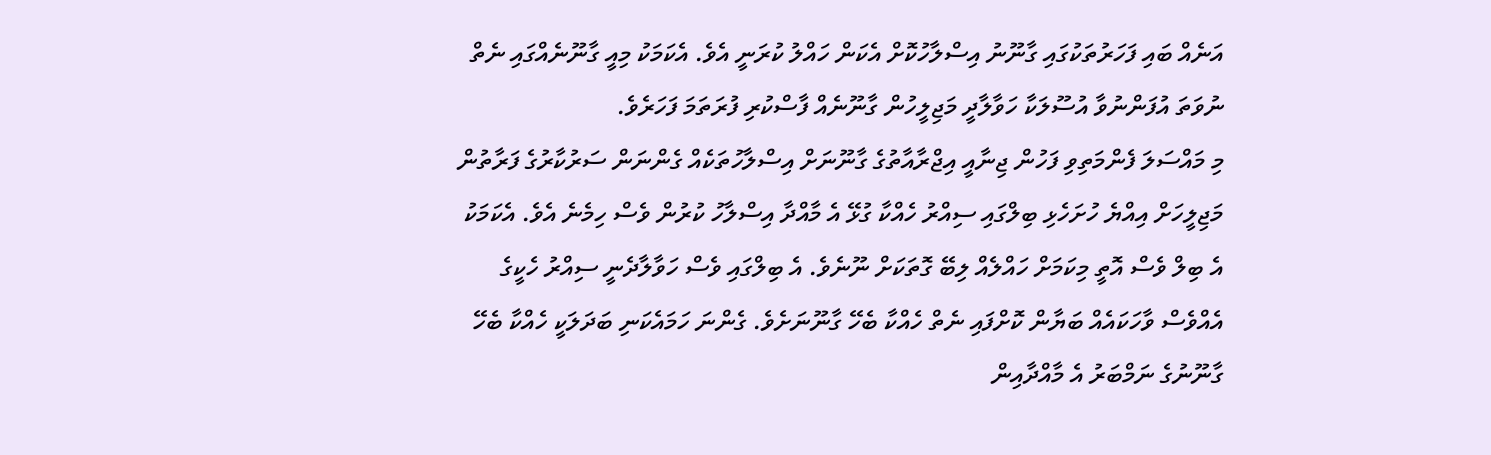އަނެއް ބައި ފަހަރުތަކުގައި ގާނޫނު އިސްލާހުކޮށް އެކަން ހައްލު ކުރަނީ އެވެ. އެކަމަކު މިއީ ގާނޫނެއްގައި ނެތް ނުވަތަ އުފަންނުވާ އުސޫލަކާ ހަވާލާދީ މަޖިލީހުން ގާނޫނެއް ފާސްކުރި ފުރަތަމަ ފަހަރެވެ.
މި މައްސަލަ ފެންމަތިވި ފަހުން ޖިނާއީ އިޖްރާއާތުގެ ގާނޫނަށް އިސްލާހުތަކެއް ގެންނަން ސަރުކާރުގެ ފަރާތުން މަޖިލީހަށް އިއްޔެ ހުށަހެޅި ބިލްގައި ސިއްރު ހެއްކާ ގުޅޭ އެ މާއްދާ އިސްލާހު ކުރުން ވެސް ހިމެނެ އެވެ. އެކަމަކު އެ ބިލް ވެސް އޮތީ މިކަމަށް ހައްލެއް ލިބޭ ގޮތަކަށް ނޫނެވެ. އެ ބިލްގައި ވެސް ހަވާލާދެނީ ސިއްރު ހެކީގެ އެއްވެސް ވާހަކައެއް ބަޔާން ކޮށްފައި ނެތް ހެއްކާ ބެހޭ ގާނޫނަށެވެ. ގެންނަ ހަމައެކަނި ބަދަލަކީ ހެއްކާ ބެހޭ ގާނޫނުގެ ނަމްބަރު އެ މާއްދާއިން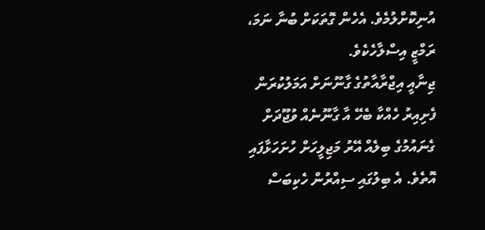އުނިކޮށްލުމެވެ. އެހެން ގޮތަކަށް ބުނާ ނަމަ، ރަމްޒީ އިސްލާހެކެވެ.
ޖިނާއީ އިޖްރާއާތުގެ ގާނޫނަށް އަމަލުކުރަން ފެށިއިރު ހެއްކާ ބެހޭ އާ ގާނޫނެއް ވުޖޫދަށް ގެނައުމުގެ ބިލެއް އޭރު މަޖިލީހަށް ހުށަހަޅާފައި އޮތެވެ. އެ ބިލުގައި ސިއްރުން ހެކިބަސް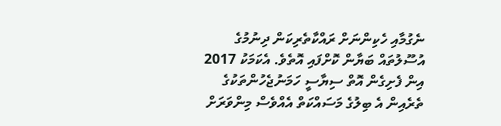ނެގުމާއި ހެކިންނަށް ރައްކާތެރިކަން ދިނުމުގެ އުސޫލުތައް ބަޔާން ކޮށްފައި އޮތެވެ. އެކަމަކު 2017 އިން ފެށިގެން އޮތް ސިޔާސީ ހަމަނުޖެހުންތަކުގެ ތެރެއިން އެ ބިލުގެ މަސައްކަތް އެއްވެސް މިންވަރަށް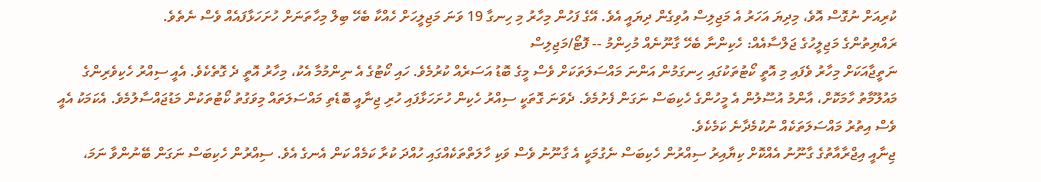ކުރިއަށް ނުގޮސް އޮވެ، މިދިޔަ އަހަރު އެ މަޖިލިސް އުވިގެން ދިޔައީ އެވެ. އޭގެ ފަހުން މިހާރު މި ހިނގާ 19 ވަނަ މަޖިލީހަށް ހެއްކާ ބެހޭ ބިލް މިހާތަނަށް ހުށަހަޅާފައެއް ވެސް ނެތެވެ.
ރައްޔިތުންގެ މަޖިލީހުގެ ޖަލްސާއެއް: ހެކިންނާ ބެހޭ ގާނޫނެއް މުހިންމު -- ފޮޓޯ/މަޖިލިސް
ނަތީޖާއަކަށް މިހާރު ވެފައި މި އޮތީ ކޯޓުތަކުގައި ހިނގަމުން އަންނަ މައްސަލަތަކަށް ވެސް މީގެ ބޮޑު އަސަރެއް ކުރުމެވެ. ހައި ކޯޓުގެ އެ ނިންމުމާ އެކު، މިހާރު އޮތީ ދެ ގޮތެކެވެ. އެއީ ސިއްރު ހެކިވެރިންގެ މައުލޫމާތު ހާމަކޮށް، އާންމު އުސޫލުން އެ މީހުންގެ ހެކިބަސް ނަގަން ފެށުމެވެ. ދެވަނަ ގޮތަކީ ސިއްރު ހެކިން ހުށަހަޅާފައި ހުރި ޖިނާއީ ބޮޑެތި މައްސަލަތައް މިވަގުތު ކޯޓުތަކުން މަޑުޖައްސާލުމެވެ. އެކަމަކު އެއީ ވެސް އިތުރު މައްސަލަތަކެއް ނުކުމެދާނެ ކަމެކެވެ.
ޖިނާއީ އިޖްރާއާތުގެ ގާނޫނު އެއްކޮށް ކިޔާއިރު ސިއްރުން ހެކިބަސް ނެގުމަކީ އެ ގާނޫނު ވެސް ވަކި ހާލަތްތަކެއްގައި ހުއްދަ ކުރާ ކަމެއް ކަން އެނގެ އެވެ. ސިއްރުން ހެކިބަސް ނަގަން ބޭނުންވާ ނަމަ،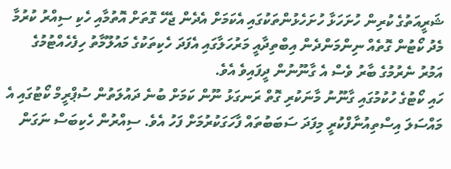ޝަރީއަތުގެ ކުރިން ހުށަހަޅާ ހުށަހެޅުންތަކުގައި އެކަމަށް އެދެން ޖެހޭ ގޮތަށް އޮތުމާއި ހެކި ސިއްރު ކުރުމާ މެދު ކޯޓުން ގޮތެއް ނިންމަންދެން އިބްތިދާއީ މަރުހަލާގައި އެފަދަ ހެކިތަކުގެ މައުލޫމާތު ހިފެހެއްޓުމުގެ އަމުރު ނެރުމުގެ ބާރު ވެސް އެ ގާނޫނުން ދީފައިވެ އެވެ.
ހައި ކޯޓުގެ ހުކުމުގައި ގާނޫނު މާނަކުރި ގޮތް ރަނގަޅު ނޫން ކަމަށް ބުނެ ދައުލަތުން ސުޕްރީމް ކޯޓުގައި އެ މައްސަލަ އިސްތިއުނާފްކުރީ މިފަދަ ސަބަބުތައް ފާހަގަކުރުމަށް ފަހު އެވެ. ސިއްރުން ހެކިބަސް ނަގަން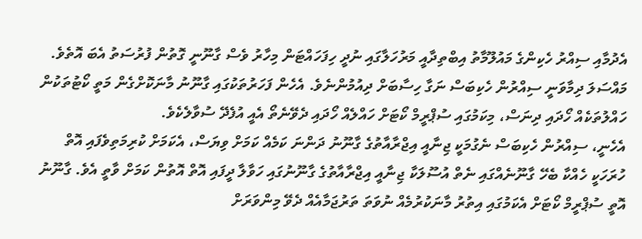އެދުމާއި ސިއްރު ހެކިންގެ މައުލޫމާތު އިބްތިދާއީ މަރުހަލާގައި ނުދީ ހިފަހައްޓަން މިހާރު ވެސް ގާނޫނީ ގޮތުން ފުރުސަތު އެބަ އޮތެވެ. މައްސަލަ ދިމާވަނީ ސިއްރުން ހެކިބަސް ނަގާ ހިސާބަށް ދިއުމުންނެވެ. އެހެން ފަހަރުތަކުގައި ގާނޫނު މާނަކޮށްގެން މަތީ ކޯޓުތަކުން ހައްލުތަކެއް ހޯދައި ދިނަސް، މިކަމުގައި ސުޕްރީމް ކޯޓަށް ހައްލެއް ހޯދައި ދެވޭނެތޯ އެއީ އުފެދޭ ސުވާލެކެވެ.
އެހެނީ، ސިއްރުން ހެކިބަސް ނެގުމަކީ ޖިނާއީ އިޖްރާއާތުގެ ގާނޫނު ދަންނަ ކަމެއް ކަމަށް ވިޔަސް، އެކަމަށް ކުރިމަތިވެފައި އޮތް ހުރަހަކީ ހެއްކާ ބެހޭ ގާނޫނެއްގައި ނެތް އުސޫލަކާ ޖިނާއީ އިޖްރާއާތުގެ ގާނޫނުގައި ހަވާލާ ދީފައި އޮތް އޮތުން ކަމަށް ވާތީ އެވެ. ގާނޫނު އޮތީ ސުޕްރީމް ކޯޓަށް އެކަމުގައި އިތުރު މާނަކުރުމެއް ނުވަތަ ތަރުޖަމާއެއް ދެވޭ މިންވަރަށް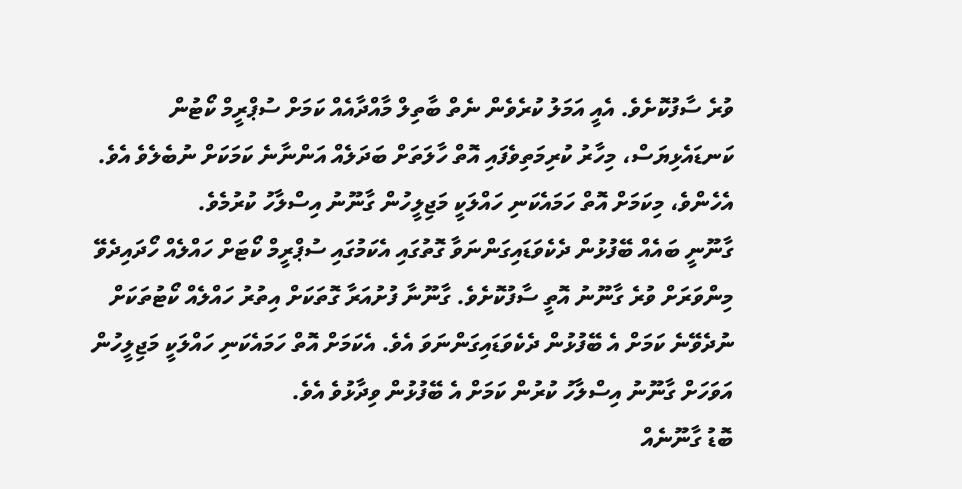ވުރެ ސާފުކޮށެވެ. އެއީ އަމަލު ކުރެވެން ނެތް ބާތިލް މާއްދާއެއް ކަމަށް ސުޕްރީމް ކޯޓުން ކަނޑައެޅިޔަސް، މިހާރު ކުރިމަތިވެފައި އޮތް ހާލަތަށް ބަދަލެއް އަންނާނެ ކަމަކަށް ނުބެލެވެ އެވެ. އެހެންވެ، މިކަމަށް އޮތް ހަމައެކަނި ހައްލަކީ މަޖިލީހުން ގާނޫނު އިސްލާހު ކުރުމެވެ.
ގާނޫނީ ބައެއް ބޭފުޅުން ދެކެވަޑައިގަންނަވާ ގޮތުގައި އެކަމުގައި ސުޕްރީމް ކޯޓަށް ހައްލެއް ހޯދައިދެވޭ މިންވަރަށް ވުރެ ގާނޫނު އޮތީ ސާފުކޮށެވެ. ގާނޫނާ ފުށުއަރާ ގޮތަކަށް އިތުރު ހައްލެއް ކޯޓުތަކަށް ނުދެވޭނެ ކަމަށް އެ ބޭފުޅުން ދެކެވަޑައިގަންނަވަ އެވެ. އެކަމަށް އޮތް ހަމައެކަނި ހައްލަކީ މަޖިލީހުން އަވަހަށް ގާނޫނު އިސްލާހު ކުރުން ކަމަށް އެ ބޭފުޅުން ވިދާޅުވެ އެވެ.
ބޮޑު ގާނޫނެއް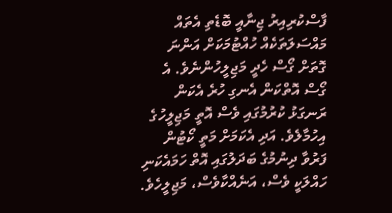ފާސްކުރިއިރު ޖިނާއީ ބޮޑެތި އެތައް މައްސަލަތަކެއް ހުއްޓުމަކަށް އަންނަ ގޮތަށް ގޯސް ހެދީ މަޖިލީހުންނެވެ. އެ ގޯސް އޮތްކަން އެނގި ހުރެ އެކަން ރަނގަޅު ކުރުމުގައި ވެސް އޮތީ މަޖިލީހުގެ އިހުމާލެވެ. އަދި އެކަމަށް މަތީ ކޯޓުން ފަރުވާ ދިނުމުގެ ބަދަލުގައި އޮތް ހަމައެކަނި ހައްލަކީ ވެސް، އަނެއްކާވެސް، މަޖިލީހެވެ.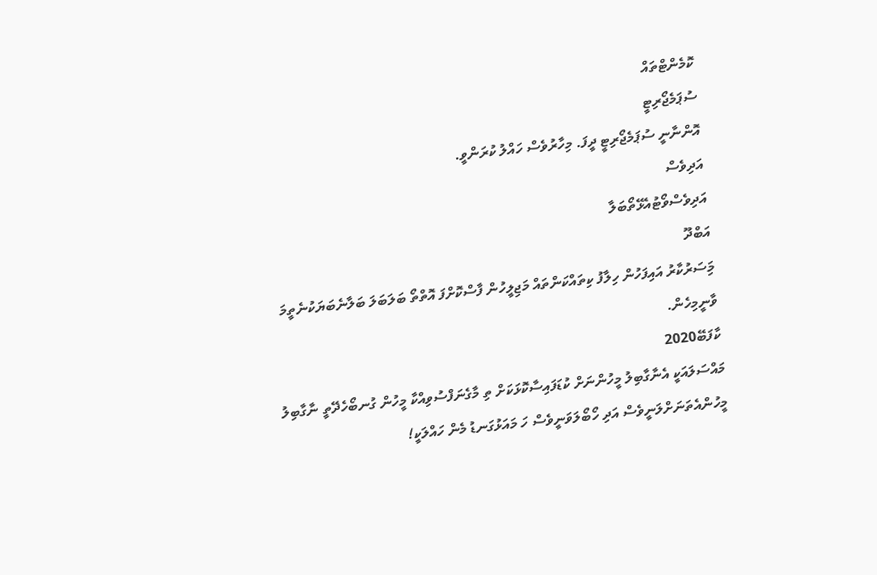ކޮމެންޓްތައް
ސުޕަމެޖޯރިޓީ
އޮންނާނީ ސުޕަމެޖޯރިޓީ ދީފަ. މިހާރުވެސް ހައްލު ކުރަންވީ.
އަދިވެސް
އަދިވެސްވޯޓުއެޅޭތޯބަލާ
އަބްދޫ
މަިސަރުކާރު އައިފަހުން ހިލާފު ކިތައްކަންތައް މަޖިލީހުން ފާސްކޮށްފަ އޮތްތޯ ބަލަބަލަ ބަލާނެބަޔަކުނެތީމަ ވާނީމިހެން.
ކާފަބޭ2020
މައްސަލައަކީ އެނާގާބިލު މީހުންނަށް ކުޑަފައިސާކޮޅަކަށް ތި މާގެނަފްސުވިއްކާ މީހުން ގުނބޯހެދޭތީ ނާގާބިލު މީހުންއެތަނަށްލަނީވެސް އަދި ހޯބޯލަވަނީވެސް ހަ މައަޅުގަނޑު މެން ހައްލަކީ!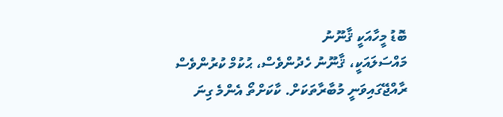ބޮޑު މީހާއަކީ ޤާނޫނު
މައްސަލައަކީ، ޤާނޫނު ހެދުންވެސް، ޙުކުމް ކުރުންވެސް ރާއްޖޭގައިވަނީ މުބާރާތަކަށް. ކާކަށްތޯ އެންމެ ގިނަ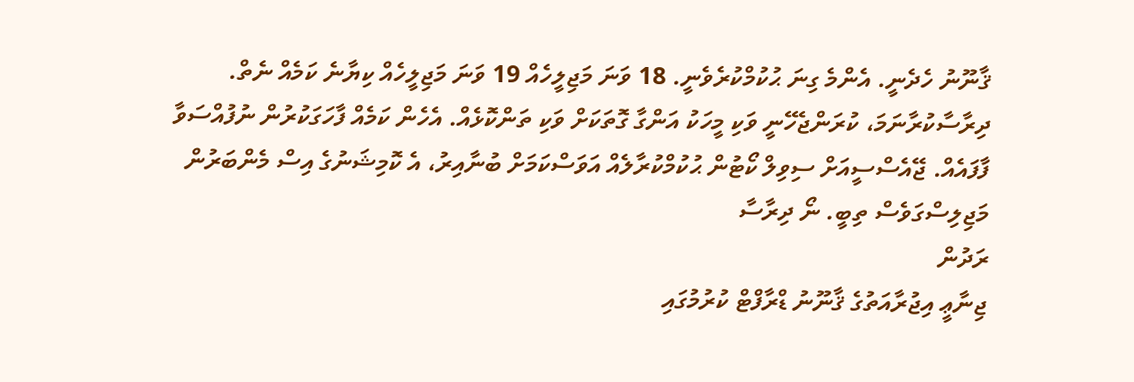ޤާނޫނު ހެދެނީ. އެންމެ ގިނަ ޙުކުމްކުރެވެނީ. 18 ވަނަ މަޖިލީހެއް 19 ވަނަ މަޖިލީހެއް ކިޔާނެ ކަމެއް ނެތް. ދިރާސާކުރާނަމަ، ކުރަންޖެހޭނީ ވަކި މީހަކު އަންގާ ގޮތަކަށް ވަކި ތަންކޮޅެއް. އެހެން ކަމެއް ފާހަގަކުރުން ނުފުއްސަވާ ފާފައެއް. ޖޭއެސްސީއަށް ސިވިލް ކޯޓުން ޙުކުމްކުރާލެއް އަވަސްކަމަށް ބުނާއިރު، އެ ކޮމިޝަނުގެ އިސް މެންބަރުން މަޖިލިސްގަވެސް ތިބީ. ނޯ ދިރާސާ
ރަދުން
ޖިނާޢީ އިޖުރާއަތުގެ ޤާނޫނު ޑްރާފްޓް ކުރުމުގައި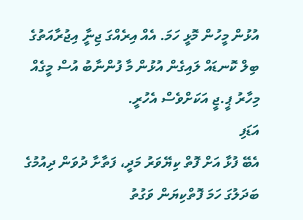އުޅުން މީހުން މޮޅީ ހަމަ. އެއް އިރެއްގަ ޖިނާީ އިޖުރާއަތުގެ ބިލް ކޮނޑައް ލައިގެން އުޅުން މާ ފުންނާބު އުސް މީގެއް މިހާރު ޕީ.ޖީ އަކަށްވެސް އެހުރީ.
އަޑަފި
އެބޭ ފުޅާ އަށް ފޮތް ކިޔޭވަރު މަދީ، ފަތާށާ ދުވަން ދިއުމުގެ ބަދަލުގަ ހަމަ ފޮތްކިޔަން ވަގުތު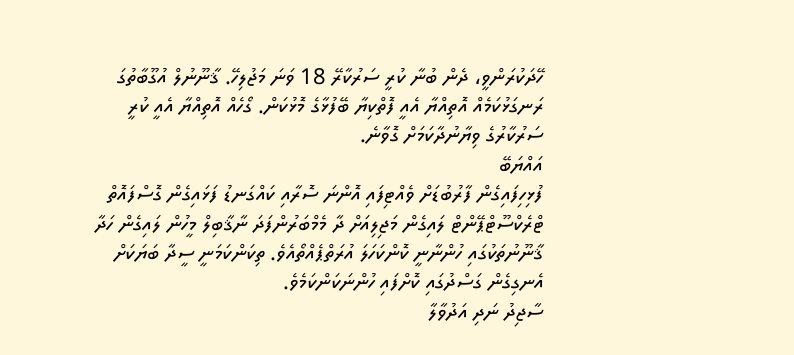ހޭދަކުރަންވީ، ދެން ބުނާ ކުރީ ސަރުކާރޭ 18 ވަނަ މަޖުލިހޭ. ޤާނޫނުލް އުގޫބާތުގަ ރަނގަޅުކަމެއް އޮތިއްޔާ އެއީ ފޮތްކިޔާ ބޭފުޅާގެ މޮޅުކަން. ގޯހެއް އޮތިއްޔާ އެއީ ކުރީ ސަރުކާރުގެ ވިޔާނުދާކަމަށް ގޮވާނެ.
އައްޔަބޭ
ފުޅިހިފައިގެން ފާރުބުޑަށް ވެއްޓިފައި އޮންނަ ސޮރާއި ކައްގަނޑު ފަޅައިގެން ގޮސްފައޮތް ޓްރެކްސޫޓްޕޭންޓް ލައިގެން މަޖިލިއަށް ދާ މެމްބަރުންފަދަ ނާޤާބިލް މީހުން ލައިގެން ހަދާ ޤާނޫނުތަކުގައި ހުންނާނީ ކޮންކަހަލަ އުރަތްޕެއްތޯއެވެ. ތިކަންކަމަނީ ސީދާ ބަޔަކަށް އެނގިގެން ގަސްދުގައި ކޮށްފައި ހުންނަކަންކަމެވެ.
ސާޖިދު ނަދި އަދުވާލާ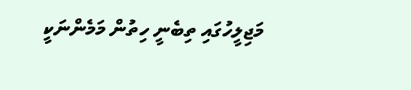މަޖިލީހުގައި ތިބެނީ ހިތުން މަމެންނަކީ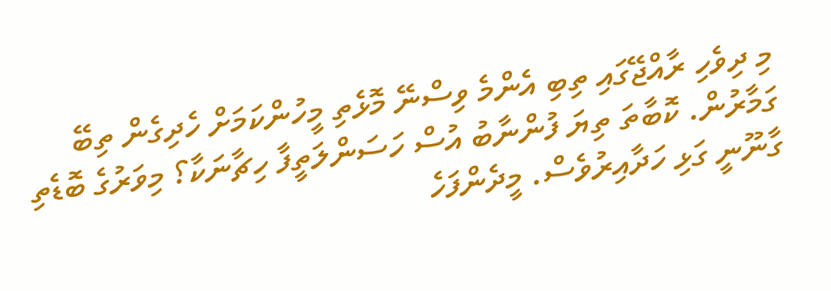މި ދިވެހި ރާއްޖޭގައި ތިބި އެންމެ ވިސްނޭ މޮޅެތި މީހުންކަމަށް ހެދިގެން ތިބޭ ގަމާރުން. ކޮބާތަ ތިޔަ ފުންނާބު އުސް ހަސަންލަތީފާ ހިޗާނަކާ؟ މިވަރުގެ ބޮޑެތި ގާނޫނީ ގަޅި ހަދާއިރުވެސް. މީދެންފަހެ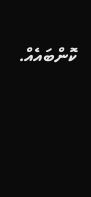ކޮންބައެއް.